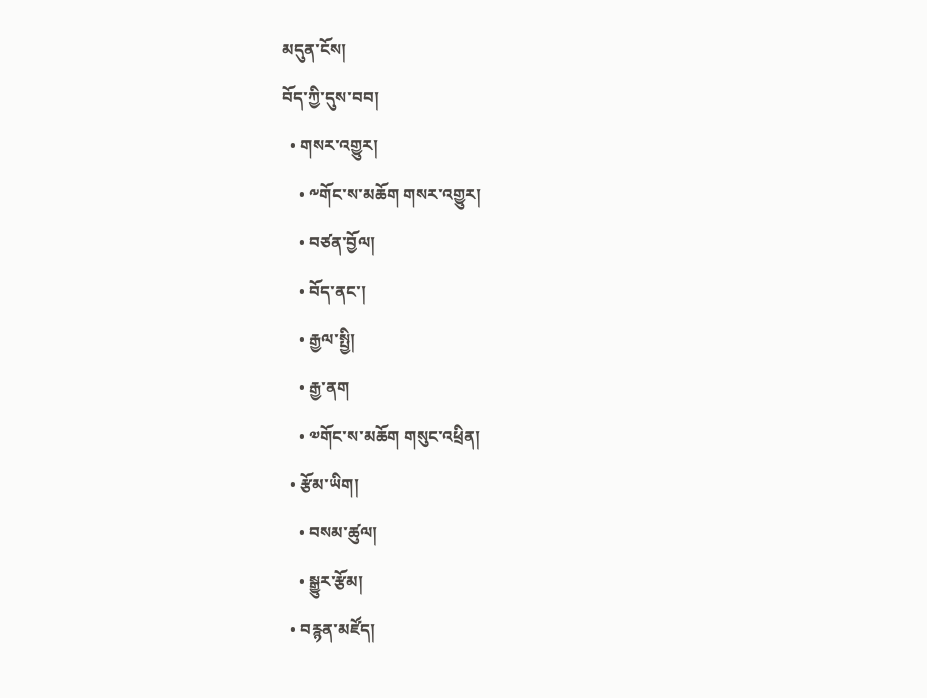མདུན་ངོས།
བོད་ཀྱི་དུས་བབ།
  • གསར་འགྱུར།
    • ༸གོང་ས་མཆོག གསར་འགྱུར།
    • བཙན་བྱོལ།
    • བོད་ནང་།
    • རྒྱལ་སྤྱི།
    • རྒྱ་ནག
    • ༧གོང་ས་མཆོག གསུང་འཕྲིན།
  • རྩོམ་ཡིག།
    • བསམ་ཚུལ།
    • སྒྱུར་རྩོམ།
  • བརྙན་མཛོད།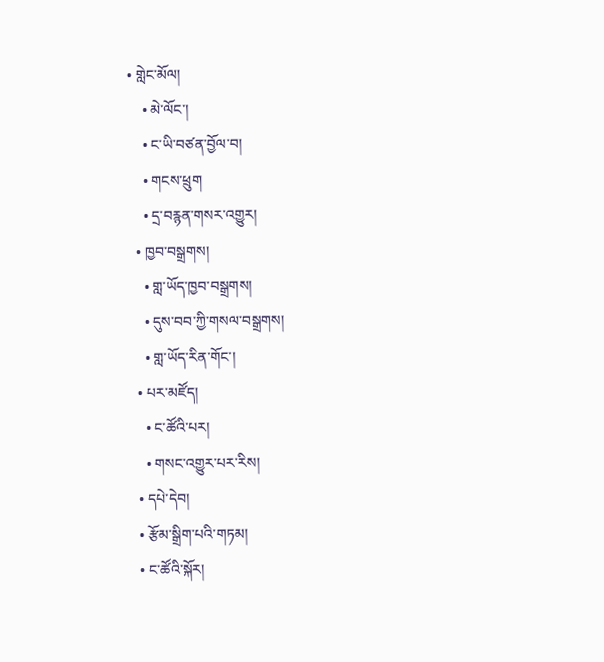• གླེང་མོལ།
    • མེ་ལོང་།
    • ང་ཡི་བཙན་བྱོལ་བ།
    • གངས་ཕྲུག
    • དྲ་བརྙན་གསར་འགྱུར།
  • ཁྱབ་བསྒྲགས།
    • གླ་ཡོད་ཁྱབ་བསྒྲགས།
    • དུས་བབ་ཀྱི་གསལ་བསྒྲགས།
    • གླ་ཡོད་རིན་གོང་།
  • པར་མཛོད།
    • ང་ཚོའི་པར།
    • གསང་འགྱུར་པར་རིས།
  • དཔེ་དེབ།
  • རྩོམ་སྒྲིག་པའི་གཏམ།
  • ང་ཚོའི་སྐོར།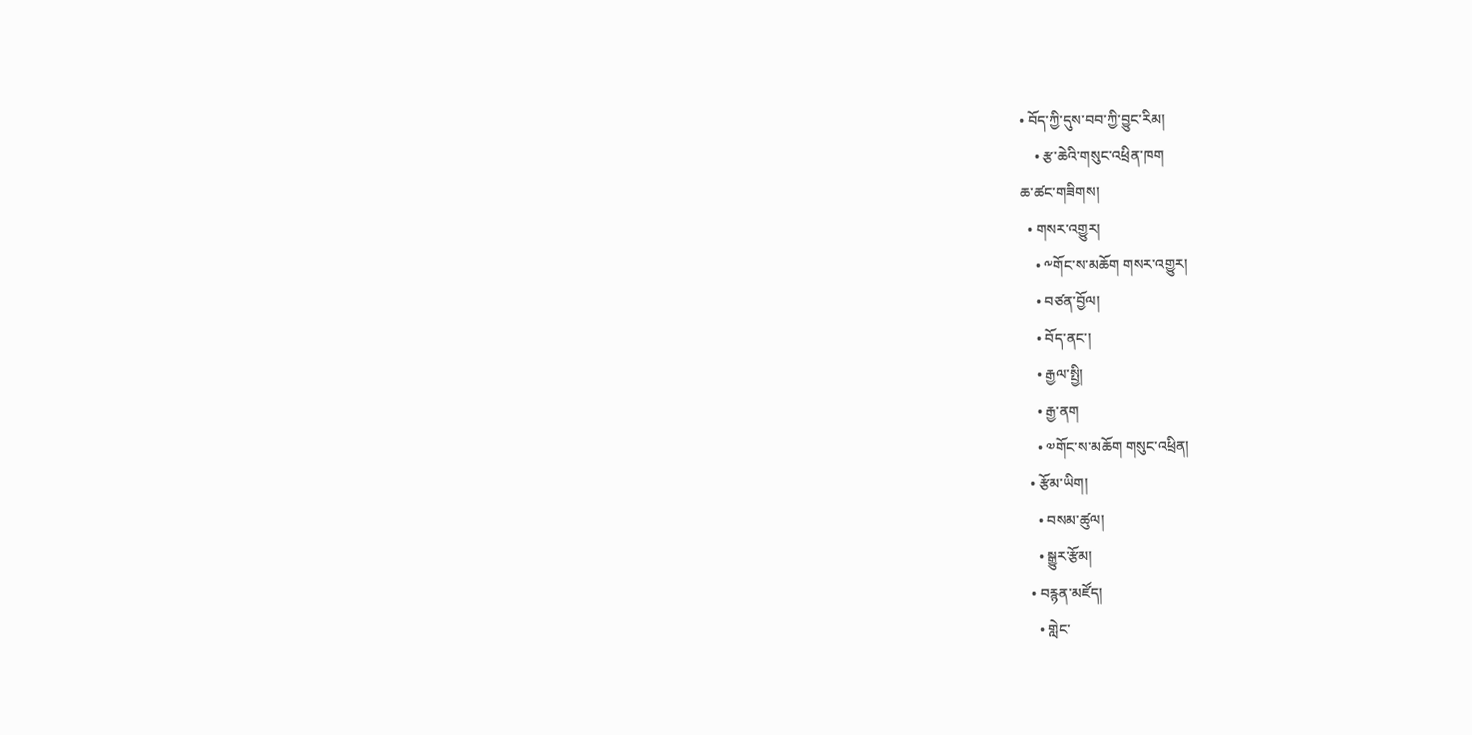• བོད་ཀྱི་དུས་བབ་ཀྱི་བྱུང་རིམ།
    • རྩ་ཆེའི་གསུང་འཕྲིན་ཁག
ཆ་ཚང་གཟིགས།
  • གསར་འགྱུར།
    • ༸གོང་ས་མཆོག གསར་འགྱུར།
    • བཙན་བྱོལ།
    • བོད་ནང་།
    • རྒྱལ་སྤྱི།
    • རྒྱ་ནག
    • ༧གོང་ས་མཆོག གསུང་འཕྲིན།
  • རྩོམ་ཡིག།
    • བསམ་ཚུལ།
    • སྒྱུར་རྩོམ།
  • བརྙན་མཛོད།
    • གླེང་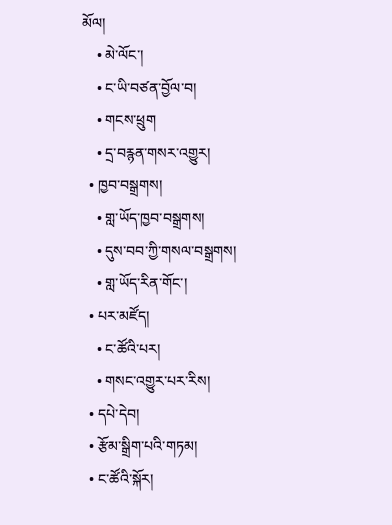མོལ།
    • མེ་ལོང་།
    • ང་ཡི་བཙན་བྱོལ་བ།
    • གངས་ཕྲུག
    • དྲ་བརྙན་གསར་འགྱུར།
  • ཁྱབ་བསྒྲགས།
    • གླ་ཡོད་ཁྱབ་བསྒྲགས།
    • དུས་བབ་ཀྱི་གསལ་བསྒྲགས།
    • གླ་ཡོད་རིན་གོང་།
  • པར་མཛོད།
    • ང་ཚོའི་པར།
    • གསང་འགྱུར་པར་རིས།
  • དཔེ་དེབ།
  • རྩོམ་སྒྲིག་པའི་གཏམ།
  • ང་ཚོའི་སྐོར།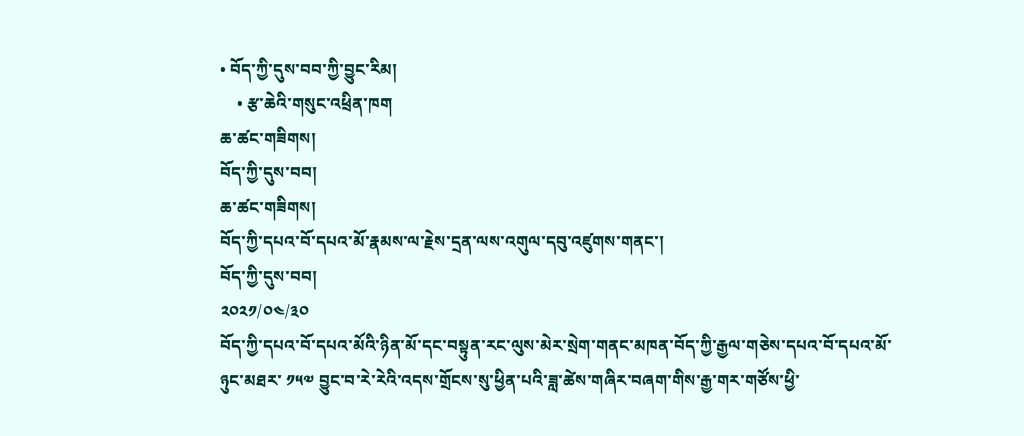• བོད་ཀྱི་དུས་བབ་ཀྱི་བྱུང་རིམ།
    • རྩ་ཆེའི་གསུང་འཕྲིན་ཁག
ཆ་ཚང་གཟིགས།
བོད་ཀྱི་དུས་བབ།
ཆ་ཚང་གཟིགས།
བོད་ཀྱི་དཔའ་བོ་དཔའ་མོ་རྣམས་ལ་རྗེས་དྲན་ལས་འགུལ་དབུ་འཛུགས་གནང་།
བོད་ཀྱི་དུས་བབ།
༢༠༢༡/༠༤/༣༠
བོད་ཀྱི་དཔའ་བོ་དཔའ་མོའི་ཉིན་མོ་དང་བསྟུན་རང་ལུས་མེར་སྲེག་གནང་མཁན་བོད་ཀྱི་རྒྱལ་གཅེས་དཔའ་བོ་དཔའ་མོ་ཉུང་མཐར་ ༡༥༧ བྱུང་བ་རེ་རེའི་འདས་གྲོངས་སུ་ཕྱིན་པའི་ཟླ་ཚེས་གཞིར་བཞག་གིས་རྒྱ་གར་གཙོས་ཕྱི་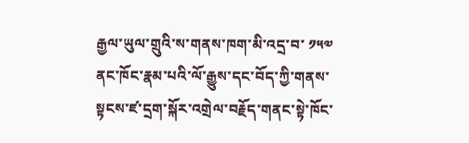རྒྱལ་ཡུལ་གྲུའི་ས་གནས་ཁག་མི་འདྲ་བ་ ༡༥༧ ནང་ཁོང་རྣམ་པའི་ལོ་རྒྱུས་དང་བོད་ཀྱི་གནས་སྟངས་ཛ་དྲག་སྐོར་འགྲེལ་བརྗོད་གནང་སྟེ་ཁོང་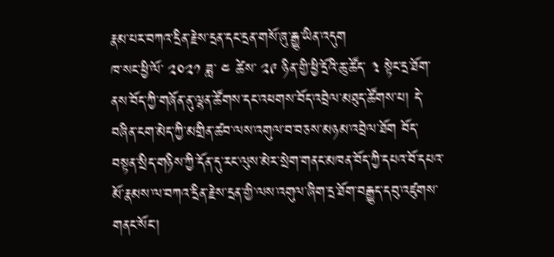རྣམ་པར་བཀའ་དྲིན་རྗེས་དྲན་དང་དྲན་གསོ་ཞུ་རྒྱུ་ཡིན་འདུག
ཁ་སང་ཕྱི་ལོ་ ༢༠༢༡ ཟླ་ ༤ ཚེས་ ༢༩ ཉིན་གྱི་ཕྱི་དྲོའི་ཆུ་ཚོད་ ༣ སྟེང་དྲ་ཐོག་ནས་བོད་ཀྱི་གཞོན་ནུ་ལྷན་ཚོགས་དང་འཕགས་བོད་འབྲེལ་མཐུད་ཚོགས་པ། དེ་བཞིན་ངག་མེད་ཀྱི་མགྲིན་ཚབ་ལས་འགུལ་བ་བཅས་མཉམ་འབྲེལ་ཐོག བོད་བསྟན་སྲིད་གཉིས་ཀྱི་དོན་དུ་རང་ལུས་མེར་སྲེག་གནང་མཁན་བོད་ཀྱི་དཔའ་བོ་དཔའ་མོ་རྣམས་ལ་བཀའ་དྲིན་རྗེས་དྲན་གྱི་ལས་འགུལ་ཞིག་དྲ་ཐོག་བརྒྱུད་དབུ་འཛུགས་གནང་སོང་།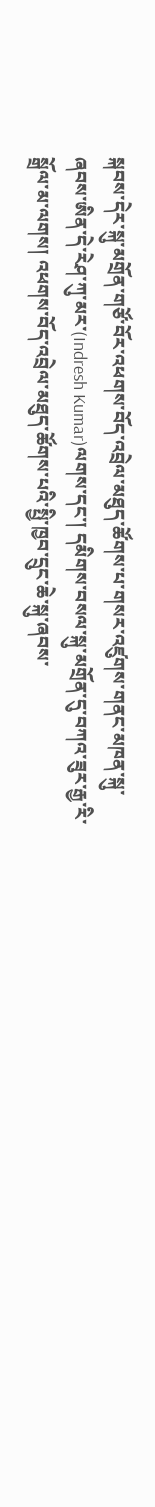སྐབས་དེར་སྐུ་མགྲོན་གཙོ་བོར་འཕགས་བོད་འབྲེལ་མཐུད་ཚོགས་པ་གསར་འཛུགས་གནང་མཁན་སྐུ་ཞབས་ཨིན་དེ་རེཤ་ཀུ་མར་(Indresh Kumar)ལགས་དང་། དམིགས་བསལ་སྐུ་མགྲོན་དུ་བཀའ་ཟུར་རྒྱ་རི་སྒྲོལ་མ་ལགས། འཕགས་བོད་འབྲེལ་མཐུད་ཚོགས་པའི་སྤྱི་ཁྱབ་དྲུང་ཆེ་སྐུ་ཞབས་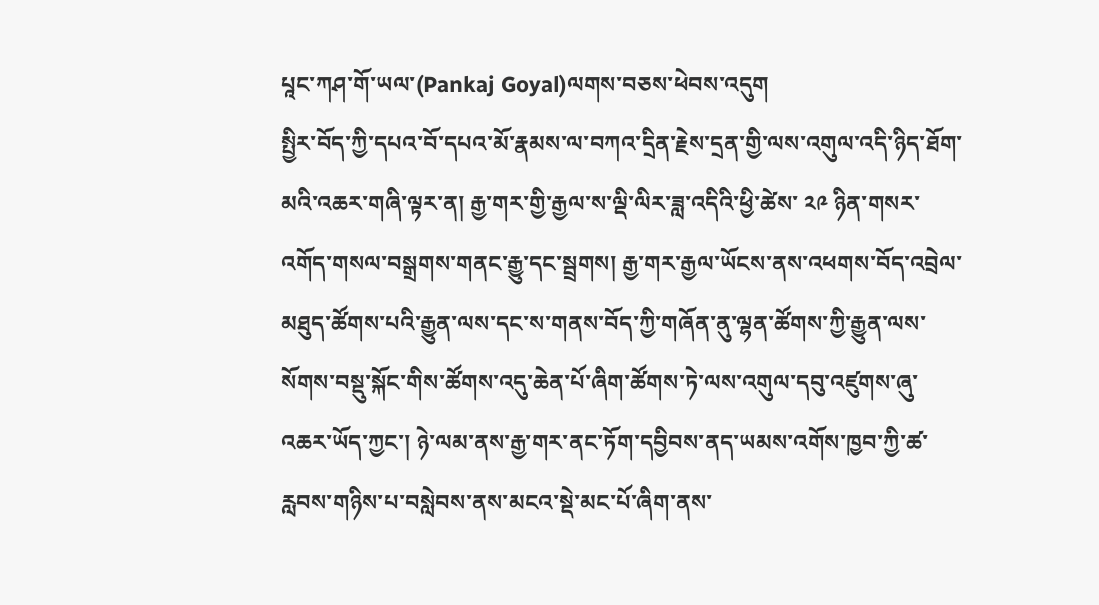པཱང་ཀཤ་གོ་ཡལ་(Pankaj Goyal)ལགས་བཅས་ཕེབས་འདུག
སྤྱིར་བོད་ཀྱི་དཔའ་བོ་དཔའ་མོ་རྣམས་ལ་བཀའ་དྲིན་རྗེས་དྲན་གྱི་ལས་འགུལ་འདི་ཉིད་ཐོག་མའི་འཆར་གཞི་ལྟར་ན། རྒྱ་གར་གྱི་རྒྱལ་ས་ལྡི་ལིར་ཟླ་འདིའི་ཕྱི་ཚེས་ ༢༩ ཉིན་གསར་འགོད་གསལ་བསྒྲགས་གནང་རྒྱུ་དང་སྦྲགས། རྒྱ་གར་རྒྱལ་ཡོངས་ནས་འཕགས་བོད་འབྲེལ་མཐུད་ཚོགས་པའི་རྒྱུན་ལས་དང་ས་གནས་བོད་ཀྱི་གཞོན་ནུ་ལྷན་ཚོགས་ཀྱི་རྒྱུན་ལས་སོགས་བསྡུ་སྐོང་གིས་ཚོགས་འདུ་ཆེན་པོ་ཞིག་ཚོགས་ཏེ་ལས་འགུལ་དབུ་འཛུགས་ཞུ་འཆར་ཡོད་ཀྱང་། ཉེ་ལམ་ནས་རྒྱ་གར་ནང་ཏོག་དབྱིབས་ནད་ཡམས་འགོས་ཁྱབ་ཀྱི་ཚ་རླབས་གཉིས་པ་བསླེབས་ནས་མངའ་སྡེ་མང་པོ་ཞིག་ནས་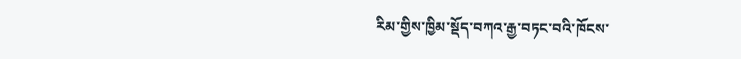རིམ་གྱིས་ཁྱིམ་སྡོད་བཀའ་རྒྱ་བཏང་བའི་ཁོངས་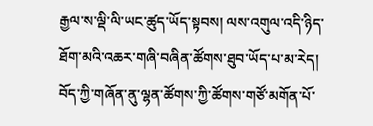རྒྱལ་ས་ལྡི་ལི་ཡང་ཚུད་ཡོད་སྟབས། ལས་འགུལ་འདི་ཉིད་ཐོག་མའི་འཆར་གཞི་བཞིན་ཚོགས་ཐུབ་ཡོད་པ་མ་རེད།
བོད་ཀྱི་གཞོན་ནུ་ལྷན་ཚོགས་ཀྱི་ཚོགས་གཙོ་མགོན་པོ་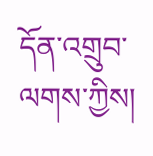དོན་འགྲུབ་ལགས་ཀྱིས།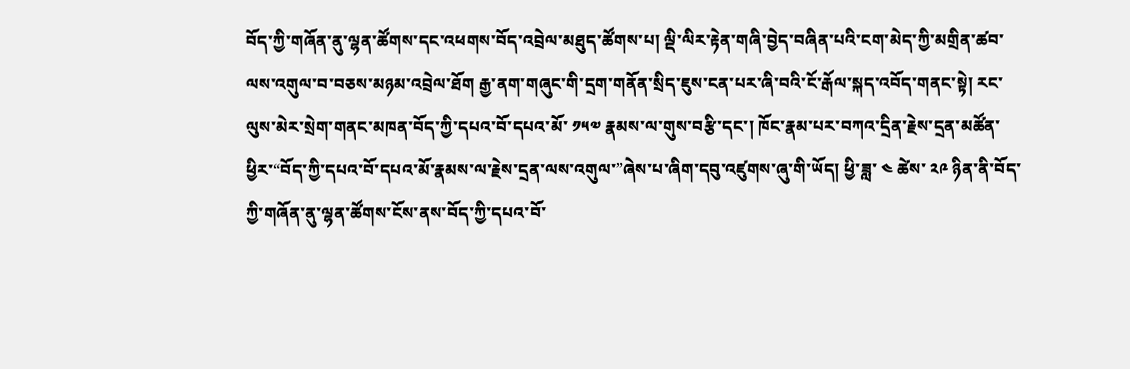བོད་ཀྱི་གཞོན་ནུ་ལྷན་ཚོགས་དང་འཕགས་བོད་འབྲེལ་མཐུད་ཚོགས་པ། ལྡི་ལིར་རྟེན་གཞི་བྱེད་བཞིན་པའི་ངག་མེད་ཀྱི་མགྲིན་ཚབ་ལས་འགུལ་བ་བཅས་མཉམ་འབྲེལ་ཐོག རྒྱ་ནག་གཞུང་གི་དྲག་གནོན་སྲིད་ཇུས་ངན་པར་ཞི་བའི་ངོ་རྒོལ་སྐད་འབོད་གནང་སྟེ། རང་ལུས་མེར་སྲེག་གནང་མཁན་བོད་ཀྱི་དཔའ་བོ་དཔའ་མོ་ ༡༥༧ རྣམས་ལ་གུས་བརྩི་དང་། ཁོང་རྣམ་པར་བཀའ་དྲིན་རྗེས་དྲན་མཚོན་ཕྱིར་“བོད་ཀྱི་དཔའ་བོ་དཔའ་མོ་རྣམས་ལ་རྗེས་དྲན་ལས་འགུལ་”ཞེས་པ་ཞིག་དབུ་འཛུགས་ཞུ་གི་ཡོད། ཕྱི་ཟླ་ ༤ ཚེས་ ༢༩ ཉིན་ནི་བོད་ཀྱི་གཞོན་ནུ་ལྷན་ཚོགས་ངོས་ནས་བོད་ཀྱི་དཔའ་བོ་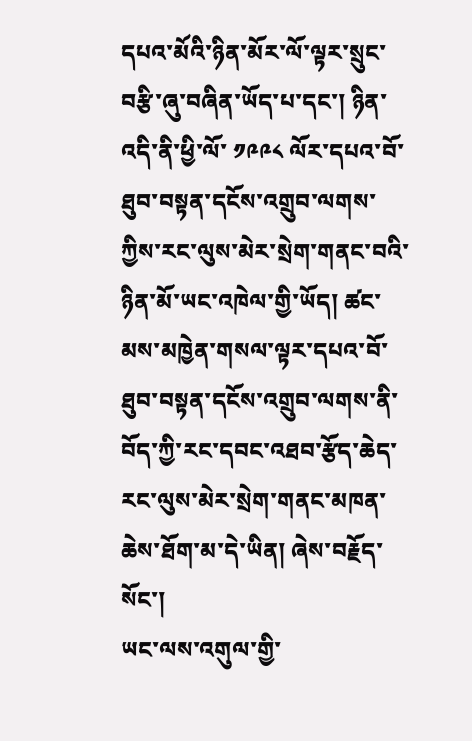དཔའ་མོའི་ཉིན་མོར་ལོ་ལྟར་སྲུང་བརྩི་ཞུ་བཞིན་ཡོད་པ་དང་། ཉིན་འདི་ནི་ཕྱི་ལོ་ ༡༩༩༨ ལོར་དཔའ་བོ་ཐུབ་བསྟན་དངོས་འགྲུབ་ལགས་ཀྱིས་རང་ལུས་མེར་སྲེག་གནང་བའི་ཉིན་མོ་ཡང་འཁེལ་གྱི་ཡོད། ཚང་མས་མཁྱེན་གསལ་ལྟར་དཔའ་བོ་ཐུབ་བསྟན་དངོས་འགྲུབ་ལགས་ནི་བོད་ཀྱི་རང་དབང་འཐབ་རྩོད་ཆེད་རང་ལུས་མེར་སྲེག་གནང་མཁན་ཆེས་ཐོག་མ་དེ་ཡིན། ཞེས་བརྗོད་སོང་།
ཡང་ལས་འགུལ་གྱི་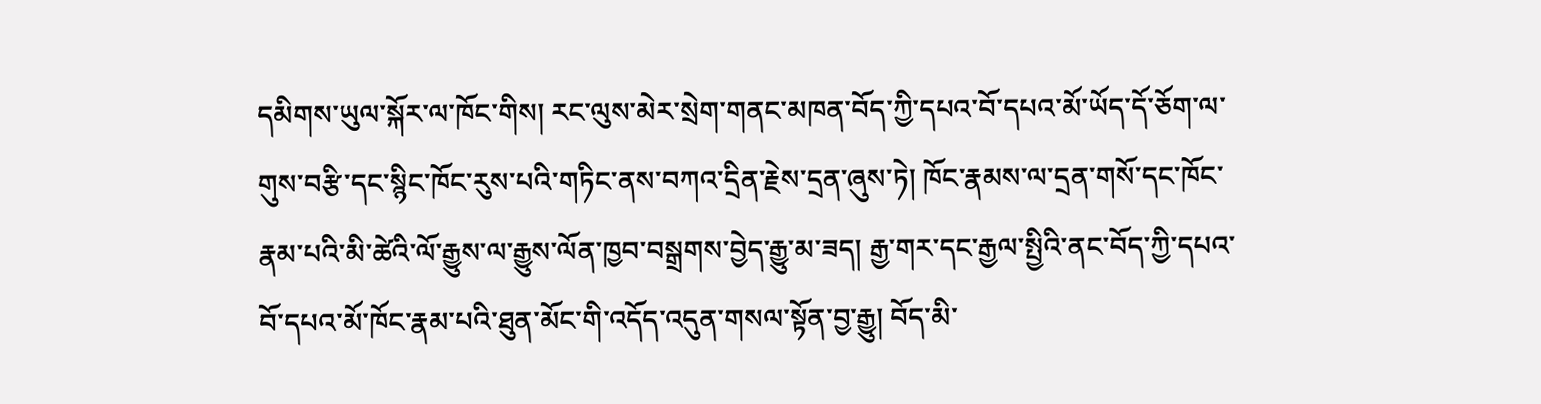དམིགས་ཡུལ་སྐོར་ལ་ཁོང་གིས། རང་ལུས་མེར་སྲེག་གནང་མཁན་བོད་ཀྱི་དཔའ་བོ་དཔའ་མོ་ཡོད་དོ་ཅོག་ལ་གུས་བརྩི་དང་སྙིང་ཁོང་རུས་པའི་གཏིང་ནས་བཀའ་དྲིན་རྗེས་དྲན་ཞུས་ཏེ། ཁོང་རྣམས་ལ་དྲན་གསོ་དང་ཁོང་རྣམ་པའི་མི་ཚེའི་ལོ་རྒྱུས་ལ་རྒྱུས་ལོན་ཁྱབ་བསྒྲགས་བྱེད་རྒྱུ་མ་ཟད། རྒྱ་གར་དང་རྒྱལ་སྤྱིའི་ནང་བོད་ཀྱི་དཔའ་བོ་དཔའ་མོ་ཁོང་རྣམ་པའི་ཐུན་མོང་གི་འདོད་འདུན་གསལ་སྟོན་བྱ་རྒྱུ། བོད་མི་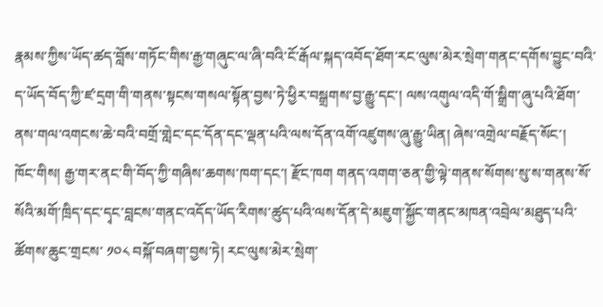རྣམས་ཀྱིས་ཡོད་ཚད་བློས་གཏོང་གིས་རྒྱ་གཞུང་ལ་ཞི་བའི་ངོ་རྒོལ་སྐད་འབོད་ཐོག་རང་ལུས་མེར་སྲེག་གནང་དགོས་བྱུང་བའི་ད་ཡོད་བོད་ཀྱི་ཛ་དྲག་གི་གནས་སྟངས་གསལ་སྟོན་བྱས་ཏེ་ཕྱིར་བསྒྲགས་བྱ་རྒྱུ་དང་། ལས་འགུལ་འདི་གོ་སྒྲིག་ཞུ་པའི་ཐོག་ནས་གལ་འགངས་ཆེ་བའི་བགྲོ་གླེང་དང་དོན་དང་ལྡན་པའི་ལས་དོན་འགོ་འཛུགས་ཞུ་རྒྱུ་ཡིན། ཞེས་འགྲེལ་བརྗོད་སོང་།
ཁོང་གིས། རྒྱ་གར་ནང་གི་བོད་ཀྱི་གཞིས་ཆགས་ཁག་དང་། རྫོང་ཁག གནད་འགག་ཅན་གྱི་ལྟེ་གནས་སོགས་སུ་ས་གནས་སོ་སོའི་མགོ་ཁྲིད་དང་དྭང་བླངས་གནང་འདོད་ཡོད་རིགས་ཚུད་པའི་ལས་དོན་དེ་མཇུག་སྐྱོང་གནང་མཁན་འབྲེལ་མཐུད་པའི་ཚོགས་ཆུང་གྲངས་ ༡༠༨ བསྐོ་བཞག་བྱས་ཏེ། རང་ལུས་མེར་སྲེག་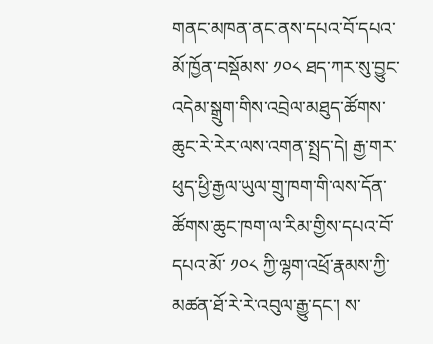གནང་མཁན་ནང་ནས་དཔའ་བོ་དཔའ་མོ་ཁྱོན་བསྡོམས་ ༡༠༨ ཐད་ཀར་སུ་བྱུང་འདེམ་སྒྲུག་གིས་འབྲེལ་མཐུད་ཚོགས་ཆུང་རེ་རེར་ལས་འགན་སྤྲད་དེ། རྒྱ་གར་ཕུད་ཕྱི་རྒྱལ་ཡུལ་གྲུ་ཁག་གི་ལས་དོན་ཚོགས་ཆུང་ཁག་ལ་རིམ་གྱིས་དཔའ་བོ་དཔའ་མོ་ ༡༠༨ ཀྱི་ལྷག་འཕྲོ་རྣམས་ཀྱི་མཚན་ཐོ་རེ་རེ་འབུལ་རྒྱུ་དང་། ས་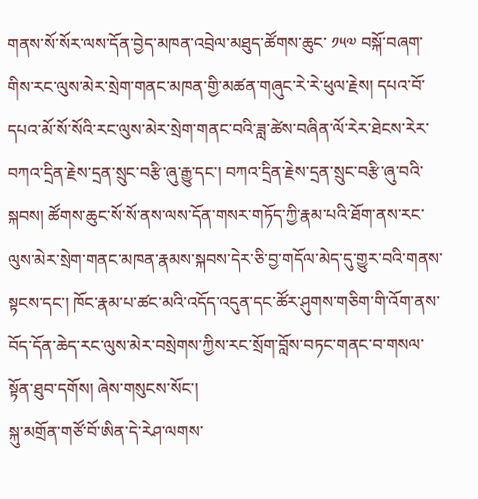གནས་སོ་སོར་ལས་དོན་བྱེད་མཁན་འབྲེལ་མཐུད་ཚོགས་ཆུང་ ༡༥༧ བསྐོ་བཞག་གིས་རང་ལུས་མེར་སྲེག་གནང་མཁན་གྱི་མཚན་གཞུང་རེ་རེ་ཕུལ་རྗེས། དཔའ་བོ་དཔའ་མོ་སོ་སོའི་རང་ལུས་མེར་སྲེག་གནང་བའི་ཟླ་ཚེས་བཞིན་ལོ་རེར་ཐེངས་རེར་བཀའ་དྲིན་རྗེས་དྲན་སྲུང་བརྩི་ཞུ་རྒྱུ་དང་། བཀའ་དྲིན་རྗེས་དྲན་སྲུང་བརྩི་ཞུ་བའི་སྐབས། ཚོགས་ཆུང་སོ་སོ་ནས་ལས་དོན་གསར་གཏོད་ཀྱི་རྣམ་པའི་ཐོག་ནས་རང་ལུས་མེར་སྲེག་གནང་མཁན་རྣམས་སྐབས་དེར་ཅི་བྱ་གདོལ་མེད་དུ་གྱུར་བའི་གནས་སྟངས་དང་། ཁོང་རྣམ་པ་ཚང་མའི་འདོད་འདུན་དང་ཚོར་ཤུགས་གཅིག་གི་འོག་ནས་བོད་དོན་ཆེད་རང་ལུས་མེར་བསྲེགས་ཀྱིས་རང་སྲོག་བློས་བཏང་གནང་བ་གསལ་སྟོན་ཐུབ་དགོས། ཞེས་གསུངས་སོང་།
སྐུ་མགྲོན་གཙོ་བོ་ཨིན་དེ་རེཤ་ལགས་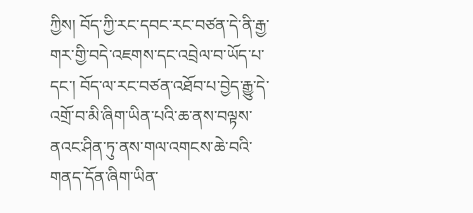ཀྱིས། བོད་ཀྱི་རང་དབང་རང་བཙན་དེ་ནི་རྒྱ་གར་གྱི་བདེ་འཇགས་དང་འབྲེལ་བ་ཡོད་པ་དང་། བོད་ལ་རང་བཙན་འཐོབ་པ་བྱེད་རྒྱུ་དེ་འགྲོ་བ་མི་ཞིག་ཡིན་པའི་ཆ་ནས་བལྟས་ནའང་ཤིན་ཏུ་ནས་གལ་འགངས་ཆེ་བའི་གནད་དོན་ཞིག་ཡིན་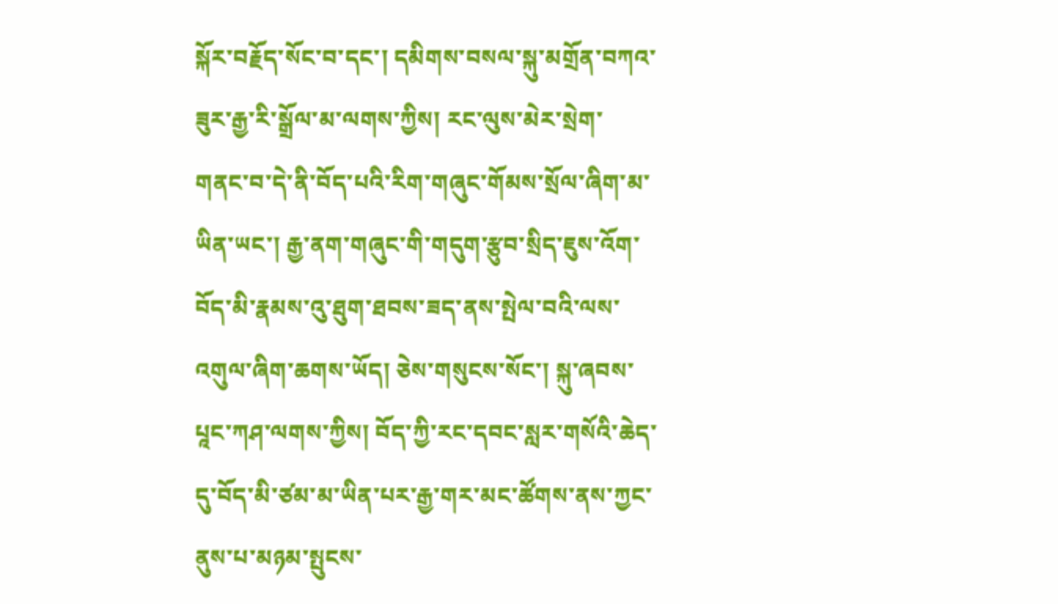སྐོར་བརྗོད་སོང་བ་དང་། དམིགས་བསལ་སྐུ་མགྲོན་བཀའ་ཟུར་རྒྱ་རི་སྒྲོལ་མ་ལགས་ཀྱིས། རང་ལུས་མེར་སྲེག་གནང་བ་དེ་ནི་བོད་པའི་རིག་གཞུང་གོམས་སྲོལ་ཞིག་མ་ཡིན་ཡང་། རྒྱ་ནག་གཞུང་གི་གདུག་རྩུབ་སྲིད་ཇུས་འོག་བོད་མི་རྣམས་འུ་ཐུག་ཐབས་ཟད་ནས་སྤེལ་བའི་ལས་འགུལ་ཞིག་ཆགས་ཡོད། ཅེས་གསུངས་སོང་། སྐུ་ཞབས་པཱང་ཀཤ་ལགས་ཀྱིས། བོད་ཀྱི་རང་དབང་སླར་གསོའི་ཆེད་དུ་བོད་མི་ཙམ་མ་ཡིན་པར་རྒྱ་གར་མང་ཚོགས་ནས་ཀྱང་ནུས་པ་མཉམ་སྤུངས་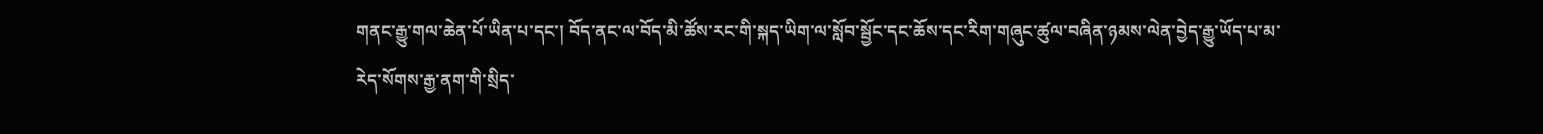གནང་རྒྱུ་གལ་ཆེན་པོ་ཡིན་པ་དང་། བོད་ནང་ལ་བོད་མི་ཚོས་རང་གི་སྐད་ཡིག་ལ་སློབ་སྦྱོང་དང་ཆོས་དང་རིག་གཞུང་ཚུལ་བཞིན་ཉམས་ལེན་བྱེད་རྒྱུ་ཡོད་པ་མ་རེད་སོགས་རྒྱ་ནག་གི་སྲིད་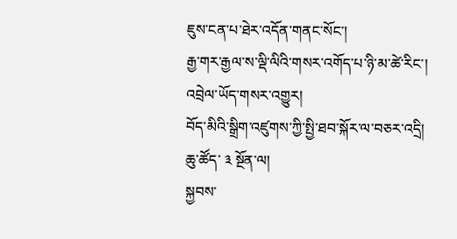ཇུས་ངན་པ་ཐེར་འདོན་གནང་སོང་།
རྒྱ་གར་རྒྱལ་ས་ལྡི་ལིའི་གསར་འགོད་པ་ཉི་མ་ཚེ་རིང་།
འབྲེལ་ཡོད་གསར་འགྱུར།
བོད་མིའི་སྒྲིག་འཛུགས་ཀྱི་སྤྱི་ཐབ་སྐོར་ལ་བཅར་འདྲི།
ཆུ་ཚོད་ ༣ སྔོན་ལ།
སྐྱབས་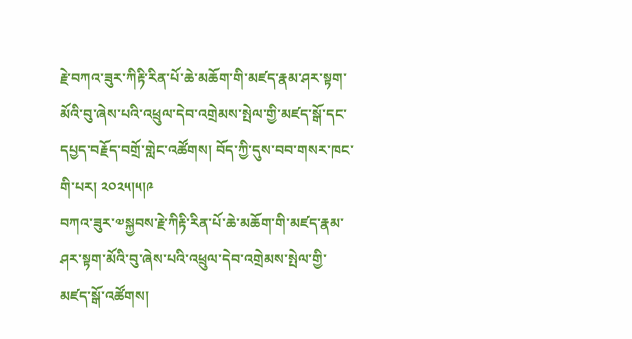རྗེ་བཀའ་ཟུར་ཀིརྟི་རིན་པོ་ཆེ་མཆོག་གི་མཛད་རྣམ་ཤར་སྟག་མོའི་བུ་ཞེས་པའི་འཕྲུལ་དེབ་འགྲེམས་སྤེལ་གྱི་མཛད་སྒོ་དང་དཔྱད་བརྗོད་བགྲོ་གླེང་འཚོགས། བོད་ཀྱི་དུས་བབ་གསར་ཁང་གི་པར། ༢༠༢༥།༥།༩
བཀའ་ཟུར་༧སྐྱབས་རྗེ་ཀིརྟི་རིན་པོ་ཆེ་མཆོག་གི་མཛད་རྣམ་ཤར་སྟག་མོའི་བུ་ཞེས་པའི་འཕྲུལ་དེབ་འགྲེམས་སྤེལ་གྱི་མཛད་སྒོ་འཚོགས།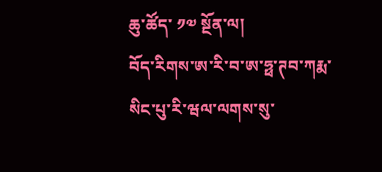ཆུ་ཚོད་ ༡༧ སྔོན་ལ།
བོད་རིགས་ཨ་རི་བ་ཨ་ཧྥ་ཊབ་ཀརྨ་སིང་པུ་རི་ཝལ་ལགས་སུ་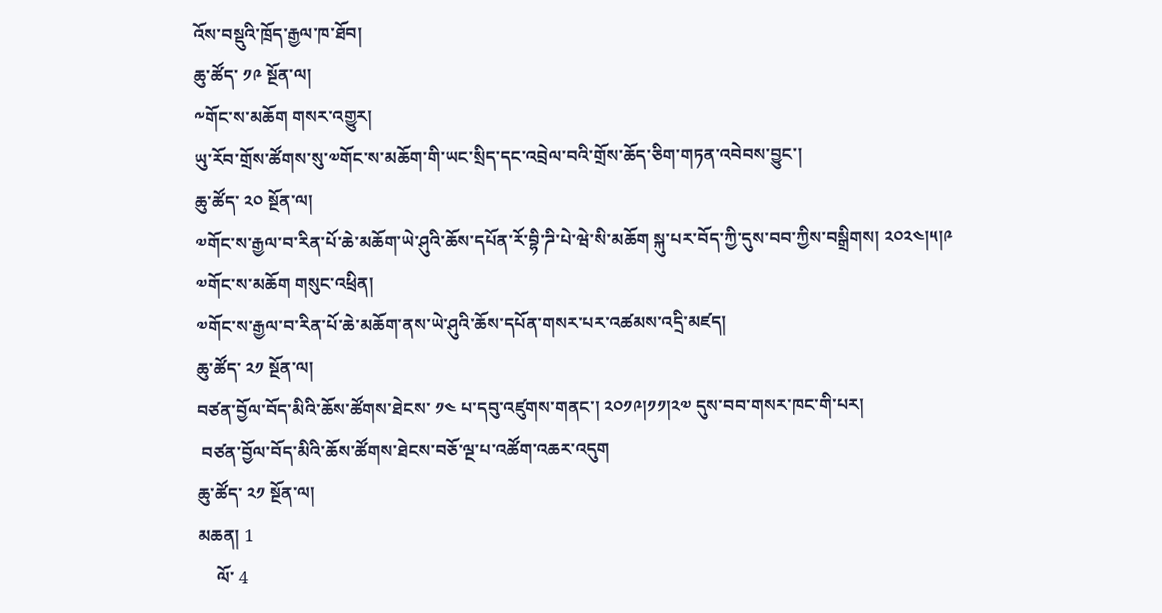འོས་བསྡུའི་ཁྲོད་རྒྱལ་ཁ་ཐོབ།
ཆུ་ཚོད་ ༡༩ སྔོན་ལ།
༸གོང་ས་མཆོག གསར་འགྱུར།
ཡུ་རོབ་གྲོས་ཚོགས་སུ་༧གོང་ས་མཆོག་གི་ཡང་སྲིད་དང་འབྲེལ་བའི་གྲོས་ཆོད་ཅིག་གཏན་འབེབས་བྱུང་།
ཆུ་ཚོད་ ༢༠ སྔོན་ལ།
༧གོང་ས་རྒྱལ་བ་རིན་པོ་ཆེ་མཆོག་ཡེ་ཤུའི་ཆོས་དཔོན་རོ་བྷི་ཌི་པེ་ཝེ་སི་མཆོག སྐུ་པར་བོད་ཀྱི་དུས་བབ་ཀྱིས་བསྒྲིགས། ༢༠༢༤།༥།༩
༧གོང་ས་མཆོག གསུང་འཕྲིན།
༧གོང་ས་རྒྱལ་བ་རིན་པོ་ཆེ་མཆོག་ནས་ཡེ་ཤུའི་ཆོས་དཔོན་གསར་པར་འཚམས་འདྲི་མཛད།
ཆུ་ཚོད་ ༢༡ སྔོན་ལ།
བཙན་བྱོལ་བོད་མིའི་ཆོས་ཚོགས་ཐེངས་ ༡༤ པ་དབུ་འཛུགས་གནང་། ༢༠༡༩།༡༡།༢༧ དུས་བབ་གསར་ཁང་གི་པར།
 བཙན་བྱོལ་བོད་མིའི་ཆོས་ཚོགས་ཐེངས་བཅོ་ལྔ་པ་འཚོག་འཆར་འདུག
ཆུ་ཚོད་ ༢༡ སྔོན་ལ།
མཆན། 1
    ལོ་ 4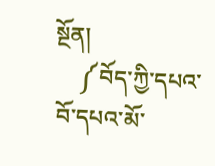སྔོན།
    ༼བོད་ཀྱི་དཔའ་བོ་དཔའ་མོ་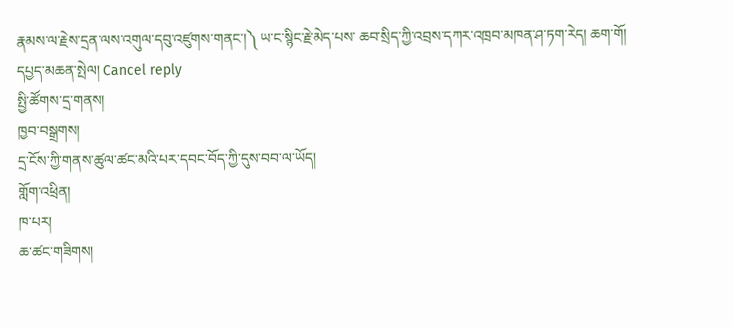རྣམས་ལ་རྗེས་དྲན་ལས་འགུལ་དབུ་འཛུགས་གནང་།༽ ཡ་ང་སྙིང་རྗེ་མེད་པས་ ཆབ་སྲིད་ཀྱི་འབྲས་དཀར་འཁྲབ་མཁན་ཤ་ཏག་རེད། ཆག་གོ།
དཔྱད་མཆན་སྤེལ། Cancel reply
སྤྱི་ཚོགས་དྲ་གནས།
ཁྱབ་བསྒྲགས།
དྲ་ངོས་ཀྱི་གནས་ཚུལ་ཚང་མའི་པར་དབང་བོད་ཀྱི་དུས་བབ་ལ་ཡོད།
གློག་འཕྲིན།
ཁ་པར།
ཆ་ཚང་གཟིགས།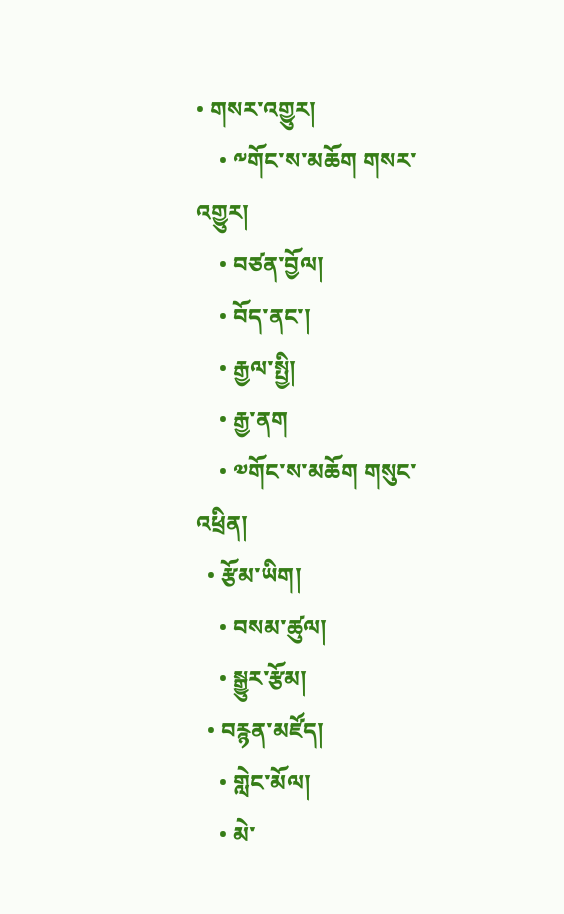• གསར་འགྱུར།
    • ༸གོང་ས་མཆོག གསར་འགྱུར།
    • བཙན་བྱོལ།
    • བོད་ནང་།
    • རྒྱལ་སྤྱི།
    • རྒྱ་ནག
    • ༧གོང་ས་མཆོག གསུང་འཕྲིན།
  • རྩོམ་ཡིག།
    • བསམ་ཚུལ།
    • སྒྱུར་རྩོམ།
  • བརྙན་མཛོད།
    • གླེང་མོལ།
    • མེ་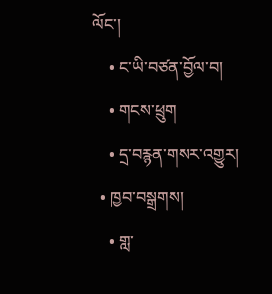ལོང་།
    • ང་ཡི་བཙན་བྱོལ་བ།
    • གངས་ཕྲུག
    • དྲ་བརྙན་གསར་འགྱུར།
  • ཁྱབ་བསྒྲགས།
    • གླ་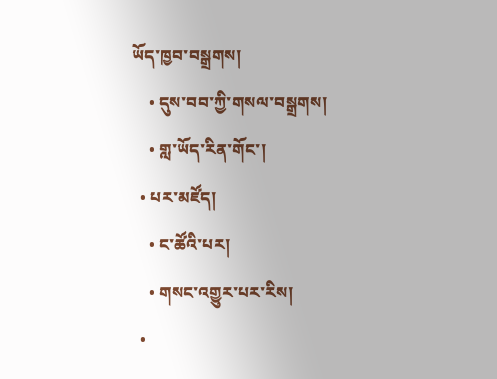ཡོད་ཁྱབ་བསྒྲགས།
    • དུས་བབ་ཀྱི་གསལ་བསྒྲགས།
    • གླ་ཡོད་རིན་གོང་།
  • པར་མཛོད།
    • ང་ཚོའི་པར།
    • གསང་འགྱུར་པར་རིས།
  •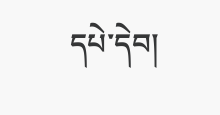དཔེ་དེབ།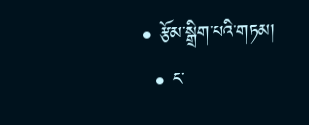• རྩོམ་སྒྲིག་པའི་གཏམ།
  • ང་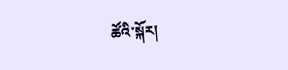ཚོའི་སྐོར།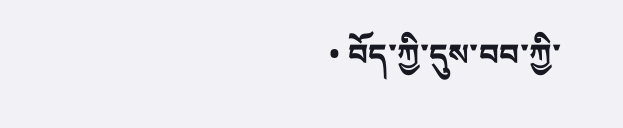• བོད་ཀྱི་དུས་བབ་ཀྱི་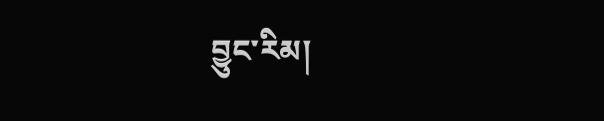བྱུང་རིམ།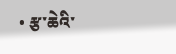• རྩ་ཆེའི་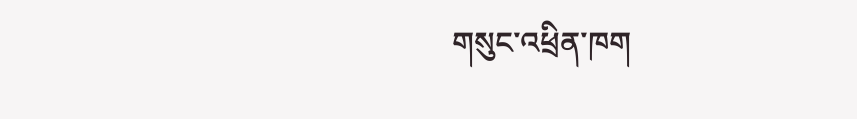གསུང་འཕྲིན་ཁག